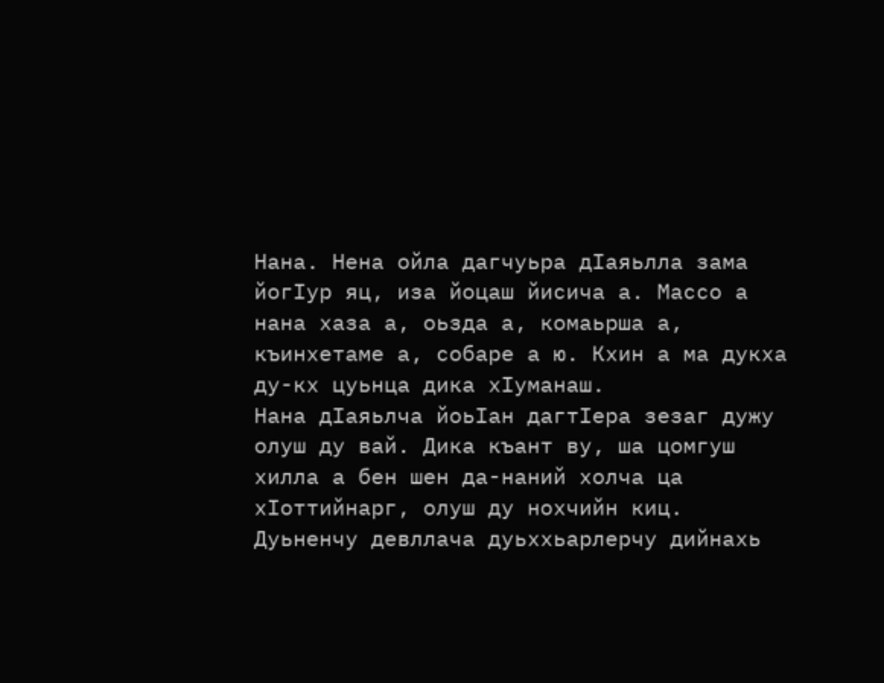Нана. Нена ойла дагчуьра дIаяьлла зама йогIур яц, иза йоцаш йисича а. Массо а нана хаза а, оьзда а, комаьрша а, къинхетаме а, собаре а ю. Кхин а ма дукха ду-кх цуьнца дика хIуманаш.
Нана дIаяьлча йоьIан дагтIера зезаг дужу олуш ду вай. Дика къант ву, ша цомгуш хилла а бен шен да-наний холча ца хIоттийнарг, олуш ду нохчийн киц. Дуьненчу девллача дуьххьарлерчу дийнахь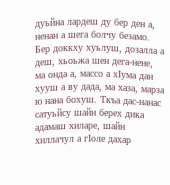дуьйна лардеш ду бер ден а, ненан а шега болчу безамо.
Бер доккху хуьлуш, дозалла а деш, хьоьжа шен дега-нене, ма онда а, массо а хIума дан хууш а ву дада, ма хаза, марза ю нана бохуш. Ткъа дас-нанас сатуьйсу шайн берех дика адамаш хиларе, шайн хиллачул а гIоле дахар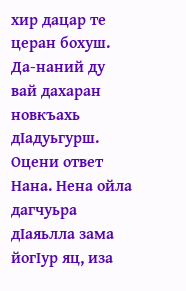хир дацар те церан бохуш. Да-наний ду вай дахаран новкъахь дIадуьгурш.
Оцени ответ
Нана. Нена ойла дагчуьра дIаяьлла зама йогIур яц, иза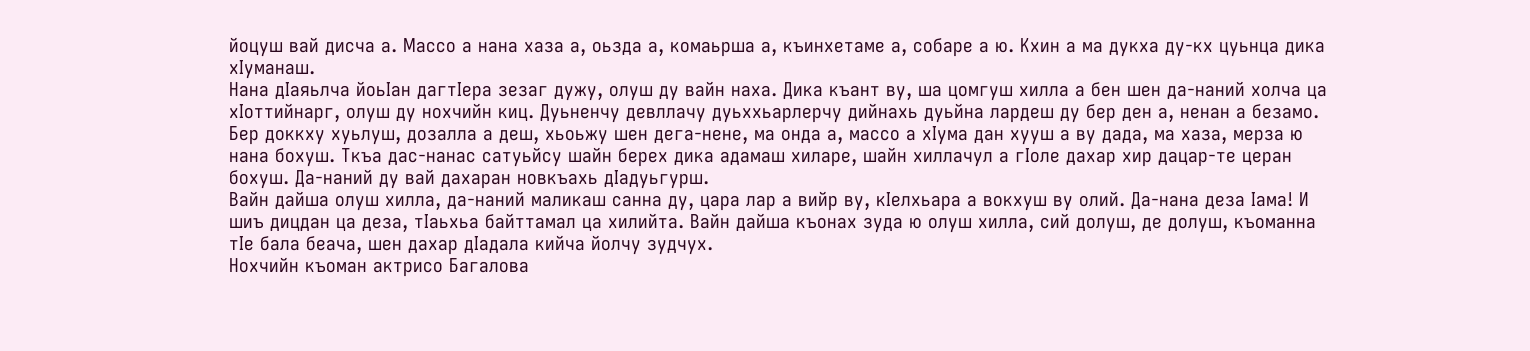йоцуш вай дисча а. Массо а нана хаза а, оьзда а, комаьрша а, къинхетаме а, собаре а ю. Кхин а ма дукха ду-кх цуьнца дика хIуманаш.
Нана дIаяьлча йоьIан дагтIера зезаг дужу, олуш ду вайн наха. Дика къант ву, ша цомгуш хилла а бен шен да-наний холча ца хIоттийнарг, олуш ду нохчийн киц. Дуьненчу девллачу дуьххьарлерчу дийнахь дуьйна лардеш ду бер ден а, ненан а безамо.
Бер доккху хуьлуш, дозалла а деш, хьоьжу шен дега-нене, ма онда а, массо а хIума дан хууш а ву дада, ма хаза, мерза ю нана бохуш. Ткъа дас-нанас сатуьйсу шайн берех дика адамаш хиларе, шайн хиллачул а гIоле дахар хир дацар-те церан бохуш. Да-наний ду вай дахаран новкъахь дIадуьгурш.
Вайн дайша олуш хилла, да-наний маликаш санна ду, цара лар а вийр ву, кIелхьара а вокхуш ву олий. Да-нана деза Iама! И шиъ дицдан ца деза, тIаьхьа байттамал ца хилийта. Вайн дайша къонах зуда ю олуш хилла, сий долуш, де долуш, къоманна тIе бала беача, шен дахар дIадала кийча йолчу зудчух.
Нохчийн къоман актрисо Багалова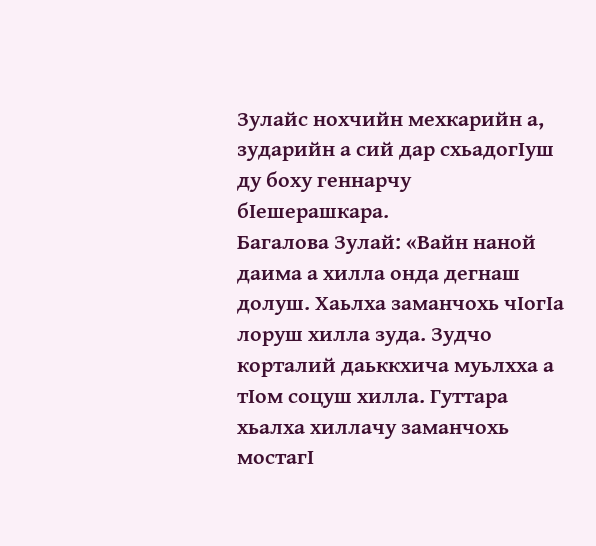Зулайс нохчийн мехкарийн а, зударийн а сий дар схьадогIуш ду боху геннарчу бIешерашкара.
Багалова Зулай: «Вайн наной даима а хилла онда дегнаш долуш. Хаьлха заманчохь чIогIа лоруш хилла зуда. Зудчо корталий даьккхича муьлхха а тIом соцуш хилла. Гуттара хьалха хиллачу заманчохь мостагI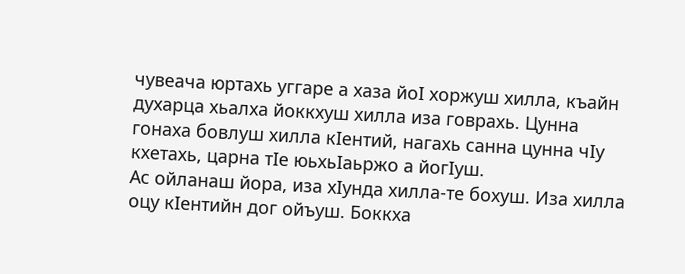чувеача юртахь уггаре а хаза йоI хоржуш хилла, къайн духарца хьалха йоккхуш хилла иза говрахь. Цунна гонаха бовлуш хилла кIентий, нагахь санна цунна чIу кхетахь, царна тIе юьхьIаьржо а йогIуш.
Ас ойланаш йора, иза хIунда хилла-те бохуш. Иза хилла оцу кIентийн дог ойъуш. Боккха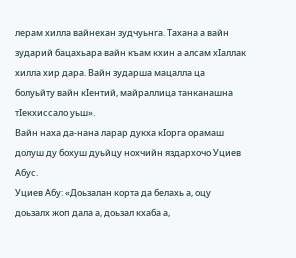лерам хилла вайнехан зудчуьнга. Тахана а вайн зударий бацахьара вайн къам кхин а алсам хIаллак хилла хир дара. Вайн зударша мацалла ца болуьйту вайн кIентий, майраллица танканашна тIекхиссало уьш».
Вайн наха да-нана ларар дукха кIорга орамаш долуш ду бохуш дуьйцу нохчийн яздархочо Уциев Абус.
Уциев Абу: «Доьзалан корта да белахь а, оцу доьзалх жоп дала а, доьзал кхаба а,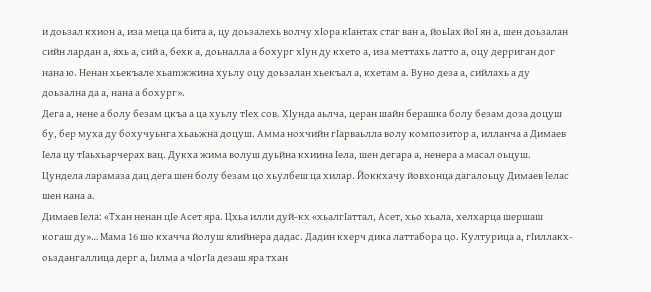и доьзал кхион а, иза меца ца бита а, цу доьзалехь волчу хIора кIантах стаг ван а, йоьIах йоI ян а, шен доьзалан сийн лардан а, яхь а, сий а, бехк а, доьналла а бохург хIун ду кхето а, иза меттахь латто а, оцу дерриган дог нана ю. Ненан хьекъале хьаmжжина хуьлу оцу доьзалан хьекъал а, кхетам а. Вуно деза а, сийлахь а ду доьзална да а, нана а бохург».
Дега а, нене а болу безам цкъа а ца хуьлу тIех сов. ХIунда аьлча, церан шайн берашка болу безам доза доцуш бу, бер муха ду бохучуьнга хьаьжна доцуш. Амма нохчийн гIарваьлла волу композитор а, илланча а Димаев Iела цу тIаьхьарчерах вац. Дукха жима волуш дуьйна кхиина Iела, шен дегара а, ненера а масал оьцуш.
Цундела ларамаза дац дега шен болу безам цо хьулбеш ца хилар. Йоккхачу йовхонца дагалоьцу Димаев Iелас шен нана а.
Димаев Iела: «Тхан ненан цIе Асет яра. Цхьа илли дуй-кх «хьалгIаттал, Асет, хьо хьала, хелхарца шершаш когаш ду»… Мама 16 шо кхачча йолуш ялийнера дадас. Дадин кхерч дика латтабора цо. Културица а, гIиллакх-оьздангаллица дерг а, Iилма а чIогIа дезаш яра тхан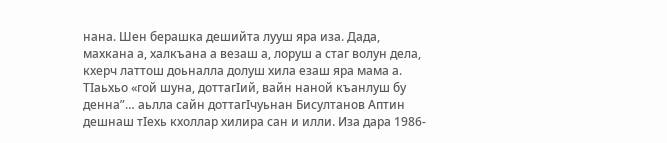нана. Шен берашка дешийта лууш яра иза. Дада, махкана а, халкъана а везаш а, лоруш а стаг волун дела, кхерч латтош доьналла долуш хила езаш яра мама а.
ТIаьхьо «гой шуна, доттагIий, вайн наной къанлуш бу денна”… аьлла сайн доттагIчуьнан Бисултанов Аптин дешнаш тIехь кхоллар хилира сан и илли. Иза дара 1986-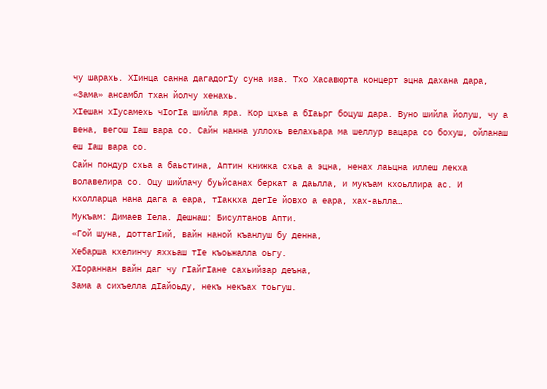чу шарахь. ХIинца санна дагадогIу суна иза. Тхо Хасавюрта концерт эцна дахана дара, «Зама» ансамбл тхан йолчу хенахь.
ХIешан хIусамехь чIогIа шийла яра. Кор цхьа а бIаьрг боцуш дара. Вуно шийла йолуш, чу а вена, вегош Iаш вара со. Сайн нанна уллохь велахьара ма шеллур вацара со бохуш, ойланаш еш Iаш вара со.
Сайн пондур схьа а баьстина, Аптин книжка схьа а эцна, ненах лаьцна иллеш лекха волавелира со. Оцу шийлачу буьйсанах беркат а даьлла, и мукъам кхоьллира ас. И кхолларца нана дага а еара, тIаккха дегIе йовхо а еара, хах-аьлла…
Мукъам: Димаев Iела. Дешнаш: Бисултанов Апти.
«Гой шуна, доттагIий, вайн наной къанлуш бу денна,
Хебарша кхелинчу яххьаш тIе къоьжалла оьгу.
ХIораннан вайн даг чу гIайгIане сахьийзар деъна,
Зама а сихъелла дIайоьду, некъ некъах тоьгуш.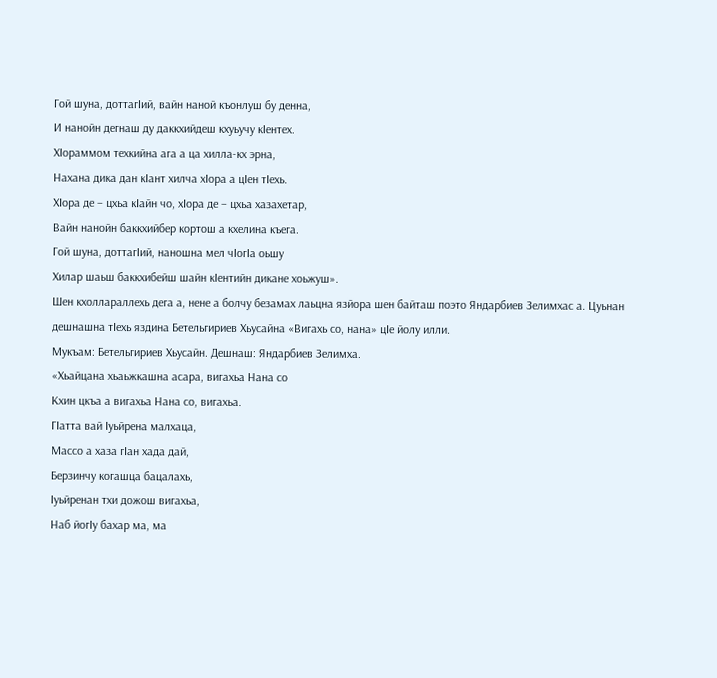Гой шуна, доттагIий, вайн наной къонлуш бу денна,
И нанойн дегнаш ду даккхийдеш кхуьучу кIентех.
ХIораммом техкийна ага а ца хилла-кх эрна,
Нахана дика дан кIант хилча хIора а цIен тIехь.
ХIора де – цхьа кIайн чо, хIора де – цхьа хазахетар,
Вайн нанойн баккхийбер кортош а кхелина къега.
Гой шуна, доттагIий, наношна мел чIогIа оьшу
Хилар шаьш баккхибейш шайн кIентийн дикане хоьжуш».
Шен кхоллараллехь дега а, нене а болчу безамах лаьцна язйора шен байташ поэто Яндарбиев Зелимхас а. Цуьнан дешнашна тIехь яздина Бетельгириев Хьусайна «Вигахь со, нана» цIе йолу илли.
Мукъам: Бетельгириев Хьусайн. Дешнаш: Яндарбиев Зелимха.
«Хьайцана хьаьжкашна асара, вигахьа Нана со
Кхин цкъа а вигахьа Нана со, вигахьа.
ГIатта вай Iуьйрена малхаца,
Массо а хаза гIан хада дай,
Берзинчу когашца бацалахь,
Iуьйренан тхи дожош вигахьа,
Наб йогIу бахар ма, ма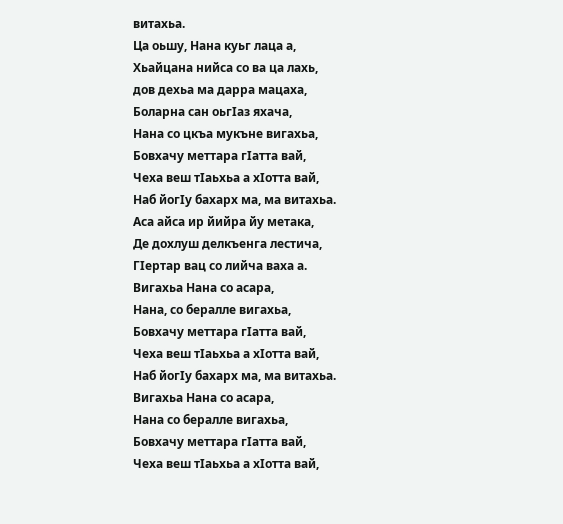витахьа.
Ца оьшу, Нана куьг лаца а,
Хьайцана нийса со ва ца лахь,
дов дехьа ма дарра мацаха,
Боларна сан оьгIаз яхача,
Нана со цкъа мукъне вигахьа,
Бовхачу меттара гIатта вай,
Чеха веш тIаьхьа а хIотта вай,
Наб йогIу бахарх ма, ма витахьа.
Аса айса ир йийра йу метака,
Де дохлуш делкъенга лестича,
ГIертар вац со лийча ваха а.
Вигахьа Нана со асара,
Нана, со бералле вигахьа,
Бовхачу меттара гIатта вай,
Чеха веш тIаьхьа а хIотта вай,
Наб йогIу бахарх ма, ма витахьа.
Вигахьа Нана со асара,
Нана со бералле вигахьа,
Бовхачу меттара гIатта вай,
Чеха веш тIаьхьа а хIотта вай,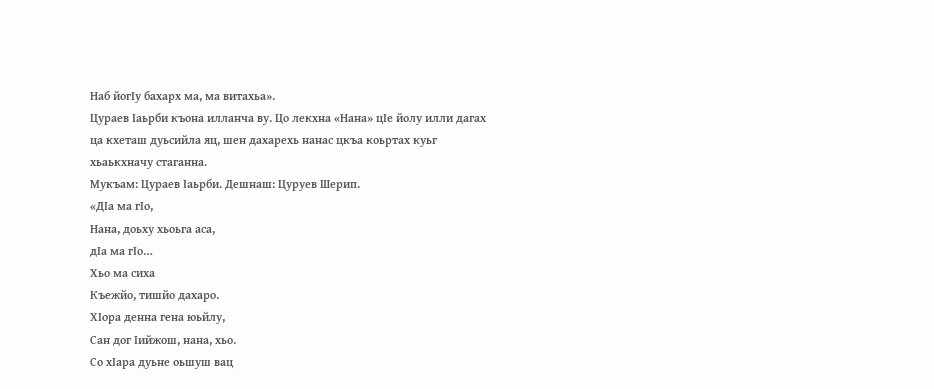Наб йогIу бахарх ма, ма витахьа».
Цураев Iаьрби къона илланча ву. Цо лекхна «Нана» цIе йолу илли дагах ца кхеташ дуьсийла яц, шен дахарехь нанас цкъа коьртах куьг хьаькхначу стаганна.
Мукъам: Цураев Iаьрби. Дешнаш: Цуруев Шерип.
«ДIа ма гIо,
Нана, доьху хьоьга аса,
дIа ма гIо…
Хьо ма сиха
Къежйо, тишйо дахаро.
ХIора денна гена юьйлу,
Сан дог Iийжош, нана, хьо.
Со хIара дуьне оьшуш вац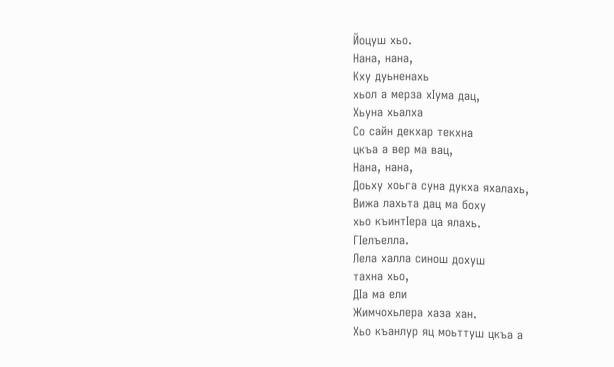Йоцуш хьо.
Нана, нана,
Кху дуьненахь
хьол а мерза хIума дац,
Хьуна хьалха
Со сайн декхар текхна
цкъа а вер ма вац,
Нана, нана,
Доьху хоьга суна дукха яхалахь,
Вижа лахьта дац ма боху
хьо къинтIера ца ялахь.
ГIелъелла.
Лела халла синош дохуш
тахна хьо,
ДIа ма ели
Жимчохьлера хаза хан.
Хьо къанлур яц моьттуш цкъа а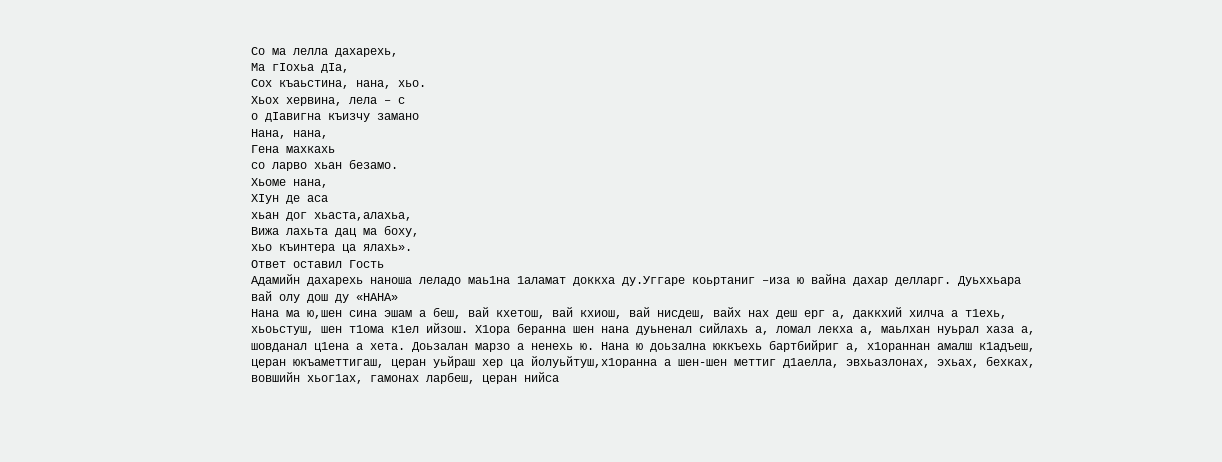Со ма лелла дахарехь,
Ма гIохьа дIа,
Сох къаьстина, нана, хьо.
Хьох хервина, лела – с
о дIавигна къизчу замано
Нана, нана,
Гена махкахь
со ларво хьан безамо.
Хьоме нана,
ХIун де аса
хьан дог хьаста,алахьа,
Вижа лахьта дац ма боху,
хьо къинтера ца ялахь».
Ответ оставил Гость
Адамийн дахарехь наноша леладо маь1на 1аламат доккха ду.Уггаре коьртаниг –иза ю вайна дахар делларг. Дуьххьара вай олу дош ду «НАНА»
Нана ма ю,шен сина эшам а беш, вай кхетош, вай кхиош, вай нисдеш, вайх нах деш ерг а, даккхий хилча а т1ехь, хьоьстуш, шен т1ома к1ел ийзош. Х1ора беранна шен нана дуьненал сийлахь а, ломал лекха а, маьлхан нуьрал хаза а, шовданал ц1ена а хета. Доьзалан марзо а ненехь ю. Нана ю доьзална юккъехь бартбийриг а, х1ораннан амалш к1адъеш, церан юкъаметтигаш, церан уьйраш хер ца йолуьйтуш,х1оранна а шен-шен меттиг д1аелла, эвхьазлонах, эхьах, бехках, вовшийн хьог1ах, гамонах ларбеш, церан нийса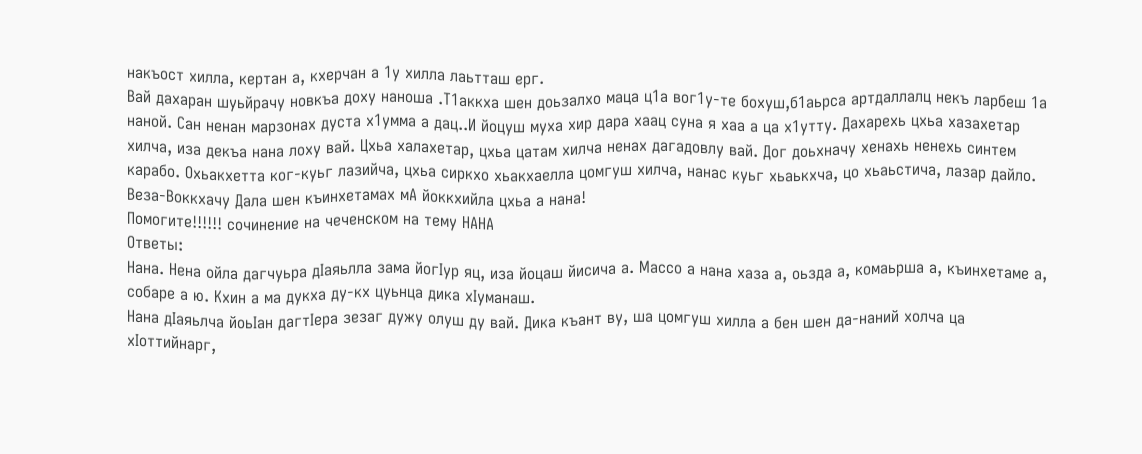накъост хилла, кертан а, кхерчан а 1у хилла лаьтташ ерг.
Вай дахаран шуьйрачу новкъа доху наноша .Т1аккха шен доьзалхо маца ц1а вог1у-те бохуш,б1аьрса артдаллалц некъ ларбеш 1а наной. Сан ненан марзонах дуста х1умма а дац..И йоцуш муха хир дара хаац суна я хаа а ца х1утту. Дахарехь цхьа хазахетар хилча, иза декъа нана лоху вай. Цхьа халахетар, цхьа цатам хилча ненах дагадовлу вай. Дог доьхначу хенахь ненехь синтем карабо. Охьакхетта ког-куьг лазийча, цхьа сиркхо хьакхаелла цомгуш хилча, нанас куьг хьаькхча, цо хьаьстича, лазар дайло. Веза-Воккхачу Дала шен къинхетамах мА йоккхийла цхьа а нана!
Помогите!!!!!! сочинение на чеченском на тему НАНА
Ответы:
Нана. Нена ойла дагчуьра дIаяьлла зама йогIур яц, иза йоцаш йисича а. Массо а нана хаза а, оьзда а, комаьрша а, къинхетаме а, собаре а ю. Кхин а ма дукха ду-кх цуьнца дика хIуманаш.
Нана дIаяьлча йоьIан дагтIера зезаг дужу олуш ду вай. Дика къант ву, ша цомгуш хилла а бен шен да-наний холча ца хIоттийнарг,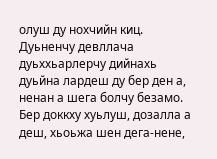олуш ду нохчийн киц. Дуьненчу девллача дуьххьарлерчу дийнахь дуьйна лардеш ду бер ден а, ненан а шега болчу безамо.
Бер доккху хуьлуш, дозалла а деш, хьоьжа шен дега-нене,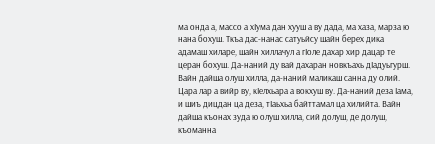ма онда а, массо а хIума дан хууш а ву дада, ма хаза, марза ю нана бохуш. Ткъа дас-нанас сатуьйсу шайн берех дика адамаш хиларе, шайн хиллачул а гIоле дахар хир дацар те церан бохуш. Да-наний ду вай дахаран новкъахь дIадуьгурш.
Вайн дайша олуш хилла, да-наний маликаш санна ду олий. Цара лар а вийр ву, кIелхьара а вокхуш ву. Да-наний деза Iама, и шиъ дицдан ца деза, тIаьхьа байттамал ца хилийта. Вайн дайша къонах зуда ю олуш хилла, сий долуш, де долуш, къоманна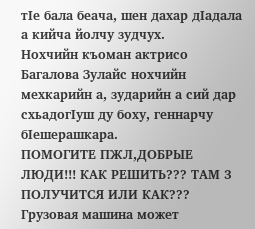тIе бала беача, шен дахар дIадала а кийча йолчу зудчух.
Нохчийн къоман актрисо Багалова Зулайс нохчийн мехкарийн а, зударийн а сий дар схьадогIуш ду боху, геннарчу бIешерашкара.
ПОМОГИТЕ ПЖЛ,ДОБРЫЕ ЛЮДИ!!! КАК РЕШИТЬ??? ТАМ 3 ПОЛУЧИТСЯ ИЛИ КАК???
Грузовая машина может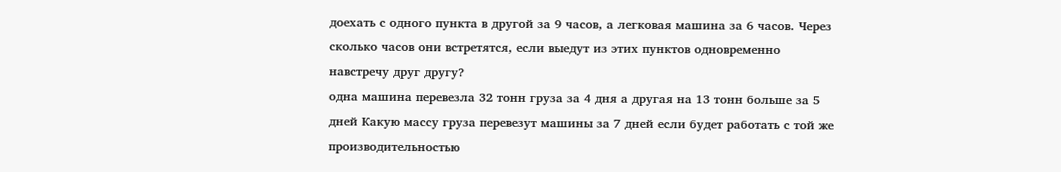доехать с одного пункта в другой за 9 часов, а легковая машина за 6 часов. Через сколько часов они встретятся, если выедут из этих пунктов одновременно навстречу друг другу?
одна машина перевезла 32 тонн груза за 4 дня а другая на 13 тонн больше за 5 дней Какую массу груза перевезут машины за 7 дней если будет работать с той же производительностью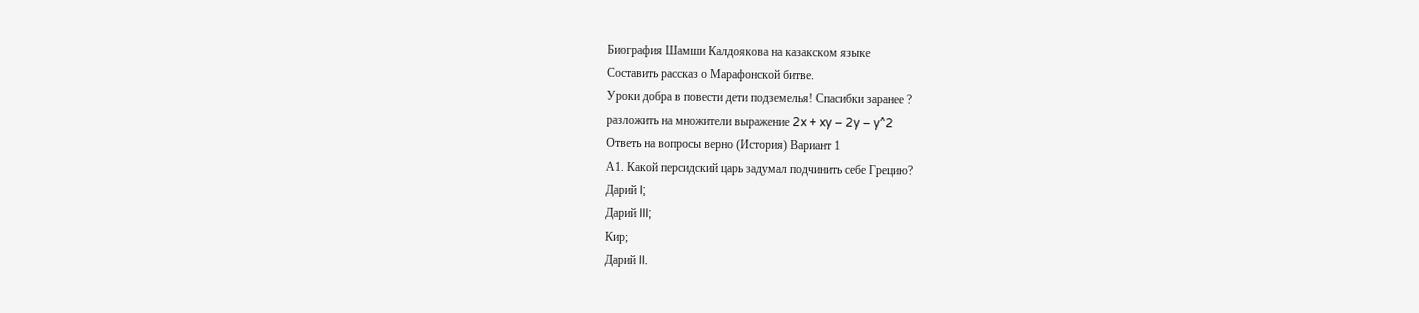Биография Шамши Калдоякова на казакском языке
Составить рассказ о Марафонской битве.
Уроки добра в повести дети подземелья! Спасибки заранее ?
разложить на множители выражение 2x + xy – 2y – y^2
Ответь на вопросы верно (История) Вариант 1
А1. Какой персидский царь задумал подчинить себе Грецию?
Дарий I;
Дарий III;
Кир;
Дарий II.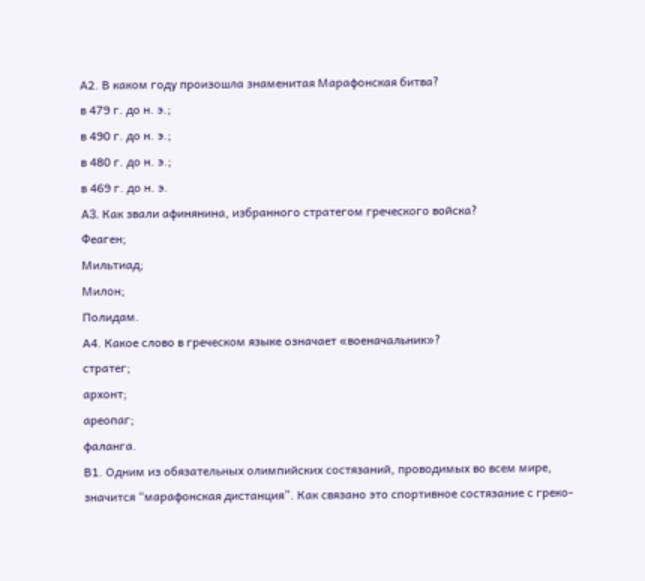А2. В каком году произошла знаменитая Марафонская битва?
в 479 г. до н. э.;
в 490 г. до н. э.;
в 480 г. до н. э.;
в 469 г. до н. э.
A3. Как звали афинянина, избранного стратегом греческого войска?
Феаген;
Мильтиад;
Милон;
Полидам.
А4. Какое слово в греческом языке означает «военачальник»?
стратег;
архонт;
ареопаг;
фаланга.
В1. Одним из обязательных олимпийских состязаний, проводимых во всем мире, значится “марафонская дистанция”. Как связано это спортивное состязание с греко-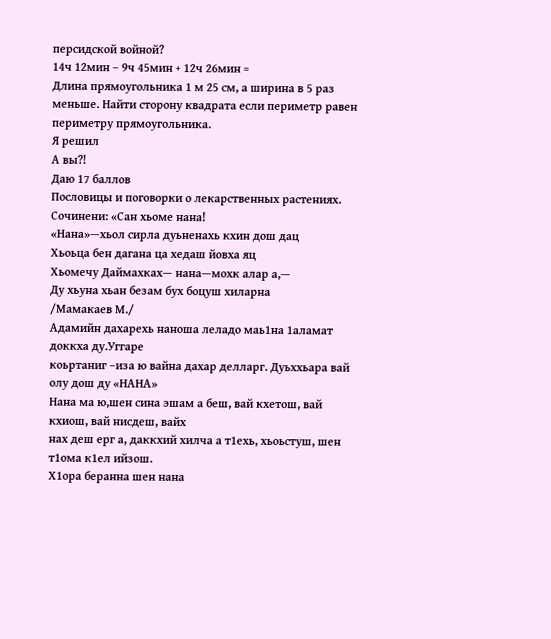персидской войной?
14ч 12мин – 9ч 45мин + 12ч 26мин =
Длина прямоугольника 1 м 25 см, а ширина в 5 раз меньше. Найти сторону квадрата если периметр равен периметру прямоугольника.
Я решил
А вы?!
Даю 17 баллов
Пословицы и поговорки о лекарственных растениях.
Сочинени: «Сан хьоме нана!
«Нана»—хьол сирла дуьненахь кхин дош дац
Хьоьца бен дагана ца хедаш йовха яц
Хьомечу Даймахках— нана—мохк алар а,—
Ду хьуна хьан безам бух боцуш хиларна
/Мамакаев М./
Адамийн дахарехь наноша леладо маь1на 1аламат доккха ду.Уггаре
коьртаниг –иза ю вайна дахар делларг. Дуьххьара вай олу дош ду «НАНА»
Нана ма ю,шен сина эшам а беш, вай кхетош, вай кхиош, вай нисдеш, вайх
нах деш ерг а, даккхий хилча а т1ехь, хьоьстуш, шен т1ома к1ел ийзош.
Х1ора беранна шен нана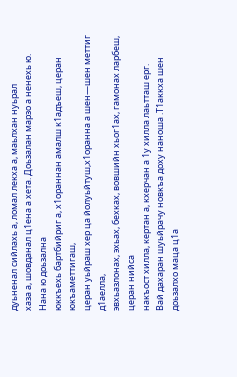дуьненал сийлахь а, ломал лекха а, маьлхан нуьрал
хаза а, шовданал ц1ена а хета. Доьзалан марзо а ненехь ю. Нана ю доьзална
юккъехь бартбийриг а, х1ораннан амалш к1адъеш, церан юкъаметтигаш,
церан уьйраш хер ца йолуьйтуш,х1оранна а шен—шен меттиг д1аелла,
эвхьазлонах, эхьах, бехках, вовшийн хьог1ах, гамонах ларбеш, церан нийса
накъост хилла, кертан а, кхерчан а 1у хилла лаьтташ ерг.
Вай дахаран шуьйрачу новкъа доху наноша .Т1аккха шен доьзалхо маца ц1а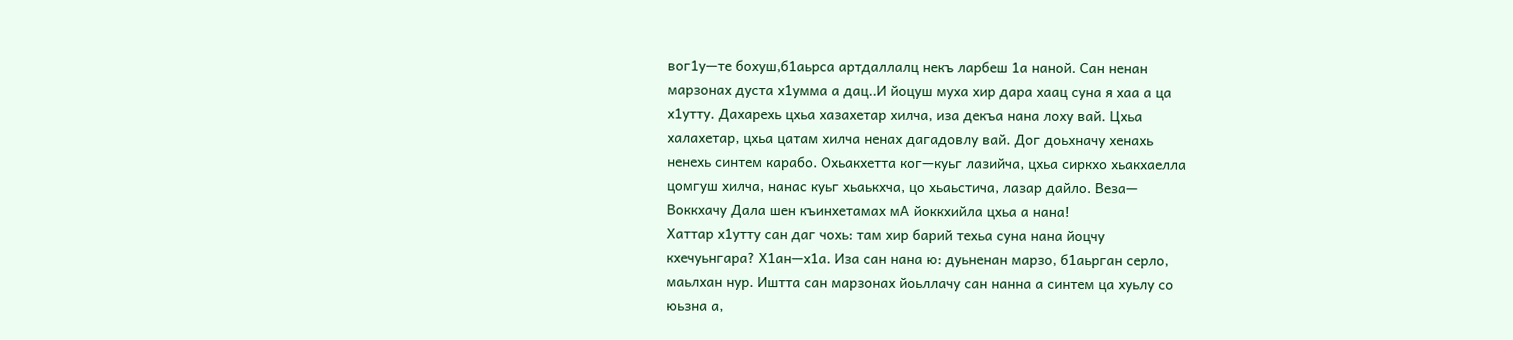вог1у—те бохуш,б1аьрса артдаллалц некъ ларбеш 1а наной. Сан ненан
марзонах дуста х1умма а дац..И йоцуш муха хир дара хаац суна я хаа а ца
х1утту. Дахарехь цхьа хазахетар хилча, иза декъа нана лоху вай. Цхьа
халахетар, цхьа цатам хилча ненах дагадовлу вай. Дог доьхначу хенахь
ненехь синтем карабо. Охьакхетта ког—куьг лазийча, цхьа сиркхо хьакхаелла
цомгуш хилча, нанас куьг хьаькхча, цо хьаьстича, лазар дайло. Веза—
Воккхачу Дала шен къинхетамах мА йоккхийла цхьа а нана!
Хаттар х1утту сан даг чохь: там хир барий техьа суна нана йоцчу
кхечуьнгара? Х1ан—х1а. Иза сан нана ю: дуьненан марзо, б1аьрган серло,
маьлхан нур. Иштта сан марзонах йоьллачу сан нанна а синтем ца хуьлу со
юьзна а,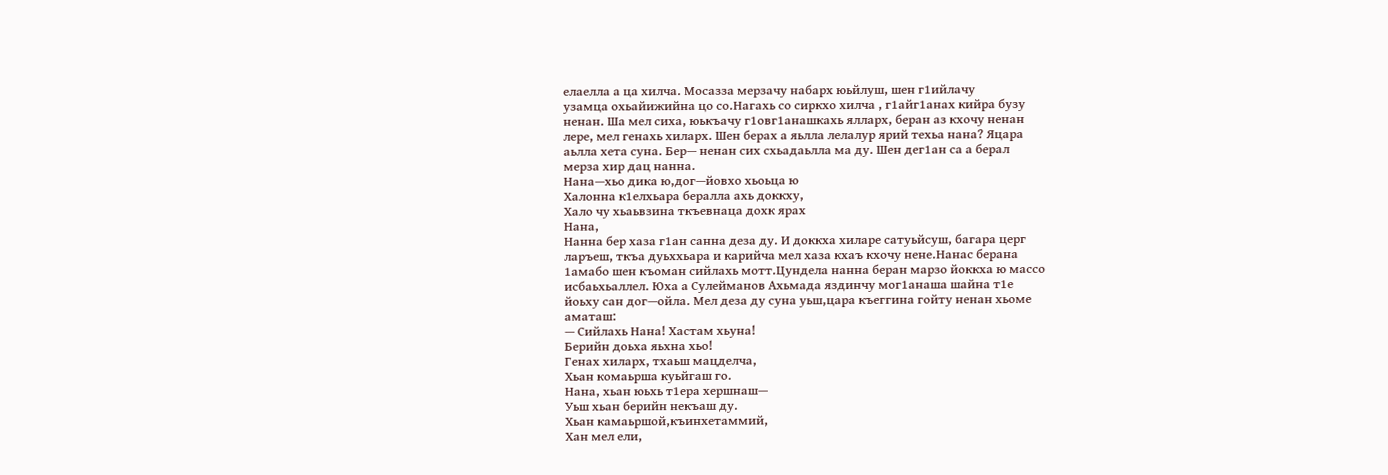елаелла а ца хилча. Мосазза мерзачу набарх юьйлуш, шен г1ийлачу
узамца охьайижийна цо со.Нагахь со сиркхо хилча , г1айг1анах кийра бузу
ненан. Ша мел сиха, юькъачу г1овг1анашкахь ялларх, беран аз кхочу ненан
лере, мел генахь хиларх. Шен берах а яьлла лелалур ярий техьа нана? Яцара
аьлла хета суна. Бер— ненан сих схьадаьлла ма ду. Шен дег1ан са а берал
мерза хир дац нанна.
Нана—хьо дика ю,дог—йовхо хьоьца ю
Халонна к1елхьара бералла ахь доккху,
Хало чу хьаьвзина ткъевнаца дохк ярах
Нана,
Нанна бер хаза г1ан санна деза ду. И доккха хиларе сатуьйсуш, багара церг
ларъеш, ткъа дуьххьара и карийча мел хаза кхаъ кхочу нене.Нанас берана
1амабо шен къоман сийлахь мотт.Цундела нанна беран марзо йоккха ю массо
исбаьхьаллел. Юха а Сулейманов Ахьмада яздинчу мог1анаша шайна т1е
йоьху сан дог—ойла. Мел деза ду суна уьш,цара къеггина гойту ненан хьоме
аматаш:
— Сийлахь Нана! Хастам хьуна!
Берийн доьха яьхна хьо!
Генах хиларх, тхаьш мацделча,
Хьан комаьрша куьйгаш го.
Нана, хьан юьхь т1ера хершнаш—
Уьш хьан берийн некъаш ду.
Хьан камаьршой,къинхетаммий,
Хан мел ели,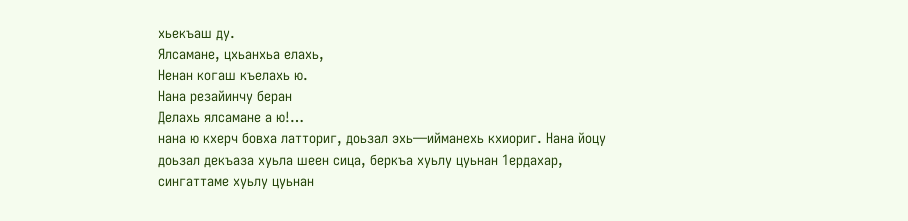хьекъаш ду.
Ялсамане, цхьанхьа елахь,
Ненан когаш къелахь ю.
Нана резайинчу беран
Делахь ялсамане а ю!…
нана ю кхерч бовха латториг, доьзал эхь—ийманехь кхиориг. Нана йоцу
доьзал декъаза хуьла шеен сица, беркъа хуьлу цуьнан 1ердахар,
сингаттаме хуьлу цуьнан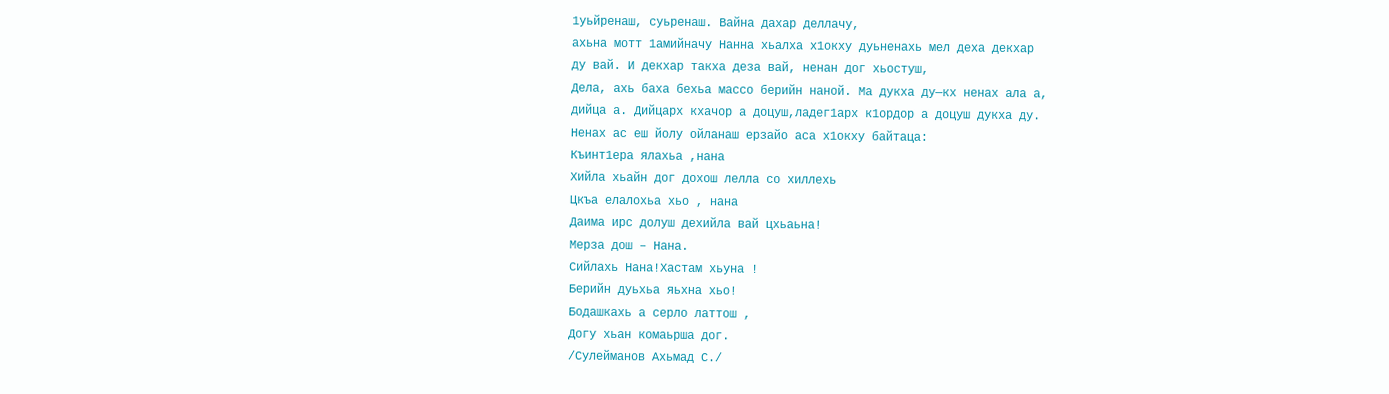1уьйренаш, суьренаш. Вайна дахар деллачу,
ахьна мотт 1амийначу Нанна хьалха х1окху дуьненахь мел деха декхар
ду вай. И декхар такха деза вай, ненан дог хьостуш,
Дела, ахь баха бехьа массо берийн наной. Ма дукха ду—кх ненах ала а,
дийца а. Дийцарх кхачор а доцуш,ладег1арх к1ордор а доцуш дукха ду.
Ненах ас еш йолу ойланаш ерзайо аса х1окху байтаца:
Къинт1ера ялахьа ,нана
Хийла хьайн дог дохош лелла со хиллехь
Цкъа елалохьа хьо , нана
Даима ирс долуш дехийла вай цхьаьна!
Мерза дош – Нана.
Сийлахь Нана!Хастам хьуна !
Берийн дуьхьа яьхна хьо!
Бодашкахь а серло латтош ,
Догу хьан комаьрша дог.
/Сулейманов Ахьмад С./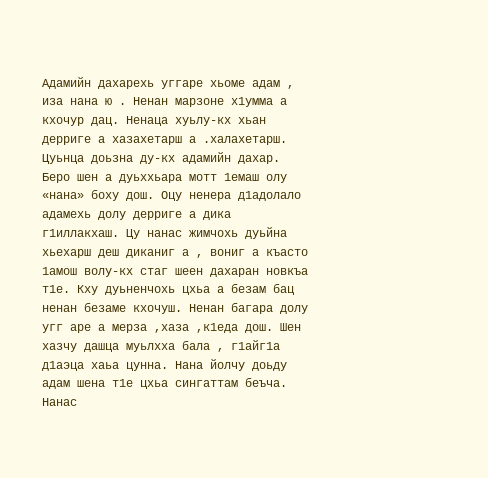Адамийн дахарехь уггаре хьоме адам , иза нана ю . Ненан марзоне х1умма а кхочур дац. Ненаца хуьлу-кх хьан дерриге а хазахетарш а .халахетарш. Цуьнца доьзна ду-кх адамийн дахар. Беро шен а дуьххьара мотт 1емаш олу «нана» боху дош. Оцу ненера д1адолало адамехь долу дерриге а дика г1иллакхаш. Цу нанас жимчохь дуьйна хьехарш деш диканиг а , вониг а къасто 1амош волу-кх стаг шеен дахаран новкъа т1е. Кху дуьненчохь цхьа а безам бац ненан безаме кхочуш. Ненан багара долу угг аре а мерза ,хаза ,к1еда дош. Шен хазчу дашца муьлхха бала , г1айг1а д1аэца хаьа цунна. Нана йолчу доьду адам шена т1е цхьа сингаттам беъча. Нанас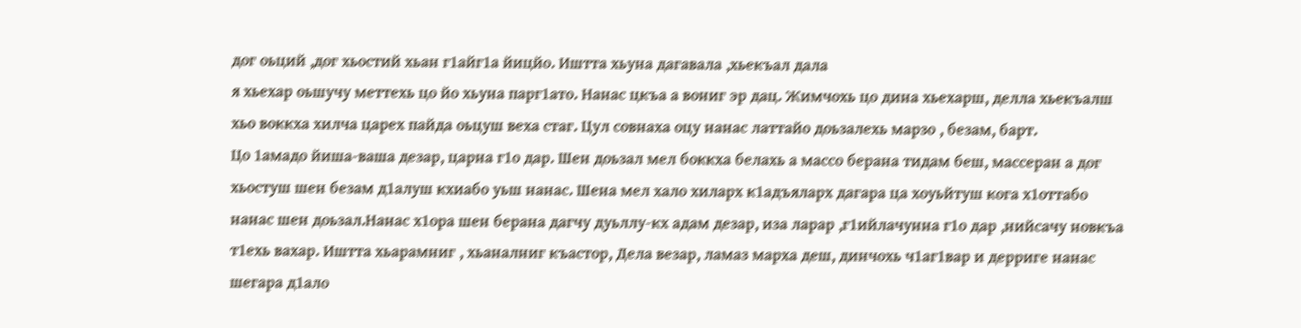дог оьций ,дог хьостий хьан г1айг1а йицйо. Иштта хьуна дагавала ,хьекъал дала
я хьехар оьшучу меттехь цо йо хьуна парг1ато. Нанас цкъа а вониг эр дац. Жимчохь цо дина хьехарш, делла хьекъалш хьо воккха хилча царех пайда оьцуш веха стаг. Цул совнаха оцу нанас латтайо доьзалехь марзо , безам, барт.
Цо 1амадо йиша-ваша дезар, царна г1о дар. Шен доьзал мел боккха белахь а массо берана тидам беш, массеран а дог хьостуш шен безам д1алуш кхиабо уьш нанас. Шена мел хало хиларх к1адъяларх дагара ца хоуьйтуш кога х1оттабо нанас шен доьзал.Нанас х1ора шен берана дагчу дуьллу-кх адам дезар, иза ларар ,г1ийлачунна г1о дар ,нийсачу новкъа т1ехь вахар. Иштта хьарамниг , хьаналниг къастор, Дела везар, ламаз марха деш, динчохь ч1аг1вар и дерриге нанас шегара д1ало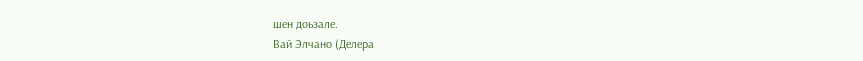шен доьзале.
Вай Элчано (Делера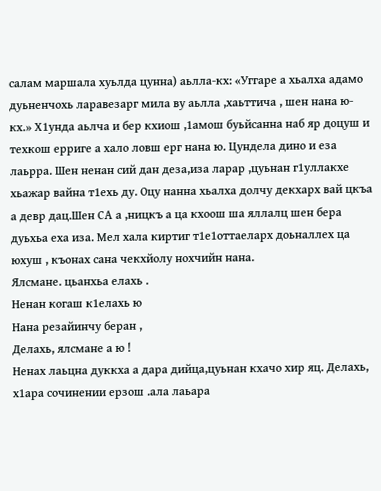салам маршала хуьлда цунна) аьлла-кх: «Уггаре а хьалха адамо дуьненчохь ларавезарг мила ву аьлла ,хаьттича , шен нана ю-кх.» Х1унда аьлча и бер кхиош ,1амош буьйсанна наб яр доцуш и техкош ерриге а хало ловш ерг нана ю. Цундела дино и еза лаьрра. Шен ненан сий дан деза,иза ларар ,цуьнан г1уллакхе хьажар вайна т1ехь ду. Оцу нанна хьалха долчу декхарх вай цкъа а девр дац.Шен СА а ,ницкъ а ца кхоош ша яллалц шен бера дуьхьа еха иза. Мел хала киртиг т1е1оттаеларх доьналлех ца юхуш , къонах сана чекхйолу нохчийн нана.
Ялсмане. цьанхьа елахь .
Ненан когаш к1елахь ю
Нана резайинчу беран ,
Делахь, ялсмане а ю !
Ненах лаьцна дуккха а дара дийца,цуьнан кхачо хир яц. Делахь, х1ара сочинении ерзош .ала лаьара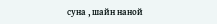суна , шайн наной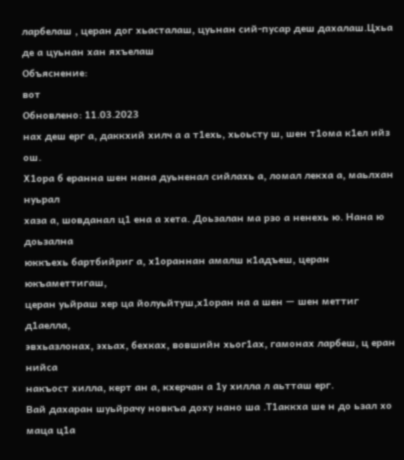ларбелаш , церан дог хьасталаш, цуьнан сий-пусар деш дахалаш.Цхьа де а цуьнан хан яхъелаш
Объяснение:
вот
Обновлено: 11.03.2023
нах деш ерг а, даккхий хилч а а т1ехь, хьоьсту ш, шен т1ома к1ел ийз ош.
Х1ора б еранна шен нана дуьненал сийлахь а, ломал лекха а, маьлхан нуьрал
хаза а, шовданал ц1 ена а хета. Доьзалан ма рзо а ненехь ю. Нана ю доьзална
юккъехь бартбийриг а, х1ораннан амалш к1адъеш, церан юкъаметтигаш,
церан уьйраш хер ца йолуьйтуш,х1оран на а шен — шен меттиг д1аелла,
эвхьазлонах, эхьах, бехках, вовшийн хьог1ах, гамонах ларбеш, ц еран нийса
накъост хилла, керт ан а, кхерчан а 1у хилла л аьтташ ерг.
Вай дахаран шуьйрачу новкъа доху нано ша .Т1аккха ше н до ьзал хо маца ц1а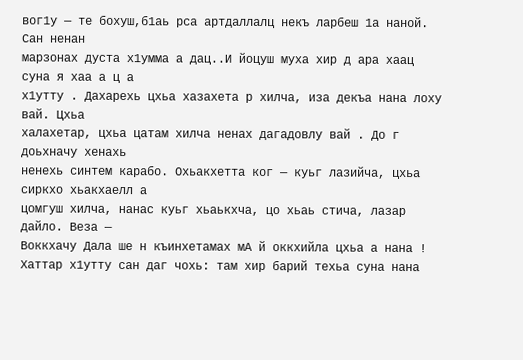вог1у — те бохуш,б1аь рса артдаллалц некъ ларбеш 1а наной. Сан ненан
марзонах дуста х1умма а дац..И йоцуш муха хир д ара хаац суна я хаа а ц а
х1утту . Дахарехь цхьа хазахета р хилча, иза декъа нана лоху вай. Цхьа
халахетар, цхьа цатам хилча ненах дагадовлу вай . До г доьхначу хенахь
ненехь синтем карабо. Охьакхетта ког — куьг лазийча, цхьа сиркхо хьакхаелл а
цомгуш хилча, нанас куьг хьаькхча, цо хьаь стича, лазар дайло. Веза —
Воккхачу Дала ше н къинхетамах мА й оккхийла цхьа а нана !
Хаттар х1утту сан даг чохь: там хир барий техьа суна нана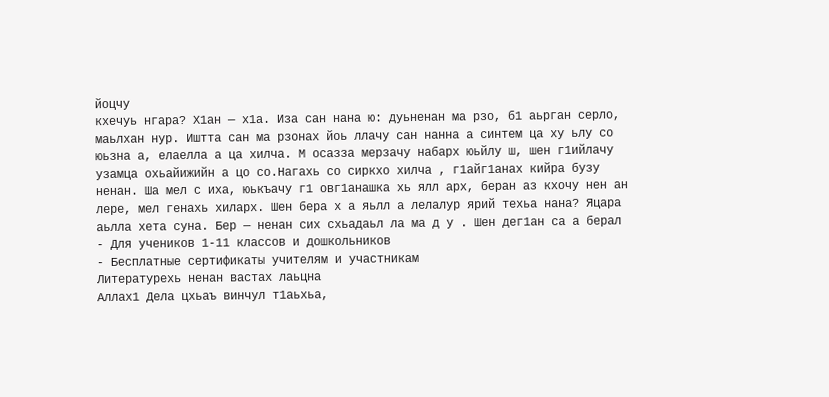йоцчу
кхечуь нгара? Х1ан — х1а. Иза сан нана ю: дуьненан ма рзо, б1 аьрган серло,
маьлхан нур. Иштта сан ма рзонах йоь ллачу сан нанна а синтем ца ху ьлу со
юьзна а, елаелла а ца хилча. М осазза мерзачу набарх юьйлу ш, шен г1ийлачу
узамца охьайижийн а цо со.Нагахь со сиркхо хилча , г1айг1анах кийра бузу
ненан. Ша мел с иха, юькъачу г1 овг1анашка хь ялл арх, беран аз кхочу нен ан
лере, мел генахь хиларх. Шен бера х а яьлл а лелалур ярий техьа нана? Яцара
аьлла хета суна. Бер — ненан сих схьадаьл ла ма д у . Шен дег1ан са а берал
- Для учеников 1-11 классов и дошкольников
- Бесплатные сертификаты учителям и участникам
Литературехь ненан вастах лаьцна
Аллах1 Дела цхьаъ винчул т1аьхьа,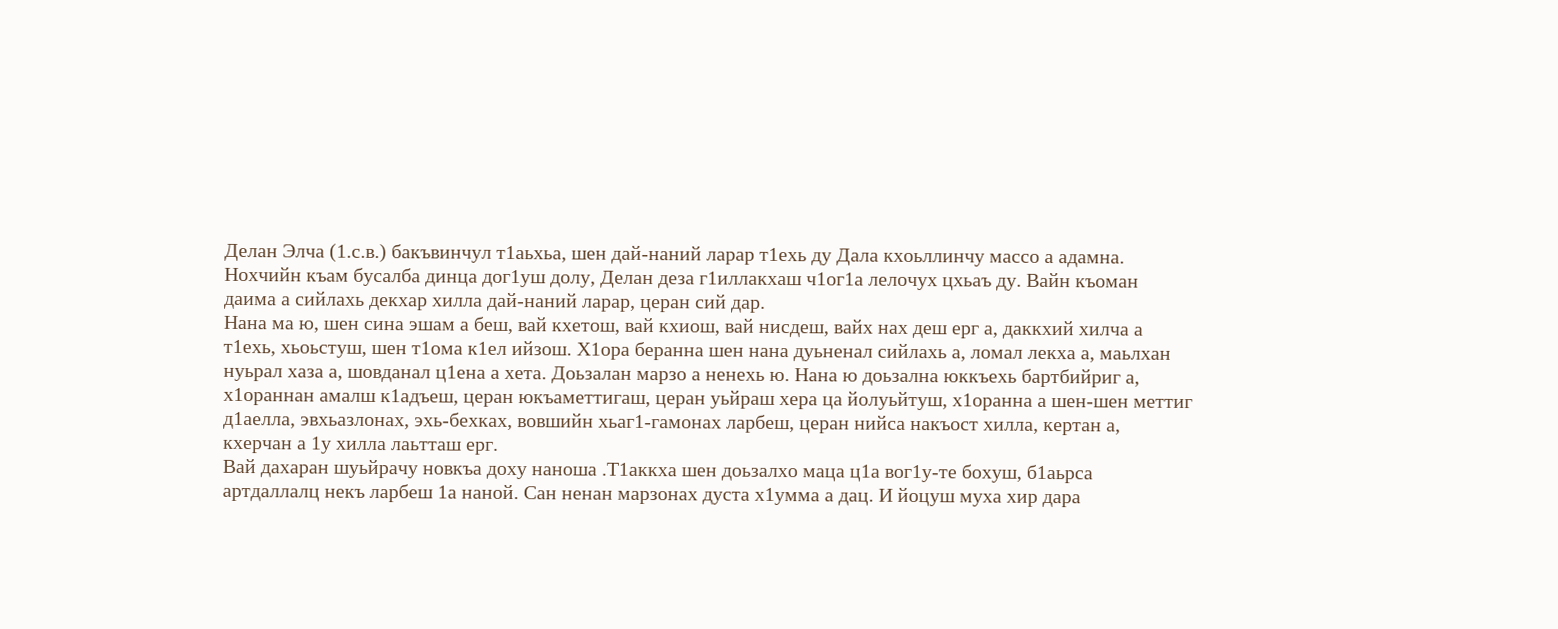Делан Элча (1.с.в.) бакъвинчул т1аьхьа, шен дай-наний ларар т1ехь ду Дала кхоьллинчу массо а адамна. Нохчийн къам бусалба динца дог1уш долу, Делан деза г1иллакхаш ч1ог1а лелочух цхьаъ ду. Вайн къоман даима а сийлахь декхар хилла дай-наний ларар, церан сий дар.
Нана ма ю, шен сина эшам а беш, вай кхетош, вай кхиош, вай нисдеш, вайх нах деш ерг а, даккхий хилча а т1ехь, хьоьстуш, шен т1ома к1ел ийзош. Х1ора беранна шен нана дуьненал сийлахь а, ломал лекха а, маьлхан нуьрал хаза а, шовданал ц1ена а хета. Доьзалан марзо а ненехь ю. Нана ю доьзална юккъехь бартбийриг а, х1ораннан амалш к1адъеш, церан юкъаметтигаш, церан уьйраш хера ца йолуьйтуш, х1оранна а шен-шен меттиг д1аелла, эвхьазлонах, эхь-бехках, вовшийн хьаг1-гамонах ларбеш, церан нийса накъост хилла, кертан а, кхерчан а 1у хилла лаьтташ ерг.
Вай дахаран шуьйрачу новкъа доху наноша .Т1аккха шен доьзалхо маца ц1а вог1у-те бохуш, б1аьрса артдаллалц некъ ларбеш 1а наной. Сан ненан марзонах дуста х1умма а дац. И йоцуш муха хир дара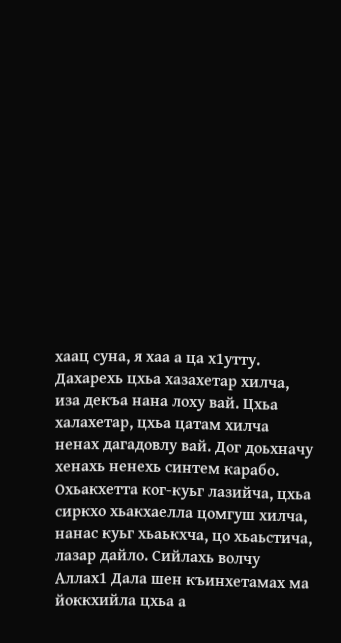хаац суна, я хаа а ца х1утту. Дахарехь цхьа хазахетар хилча, иза декъа нана лоху вай. Цхьа халахетар, цхьа цатам хилча ненах дагадовлу вай. Дог доьхначу хенахь ненехь синтем карабо. Охьакхетта ког-куьг лазийча, цхьа сиркхо хьакхаелла цомгуш хилча, нанас куьг хьаькхча, цо хьаьстича, лазар дайло. Сийлахь волчу Аллах1 Дала шен къинхетамах ма йоккхийла цхьа а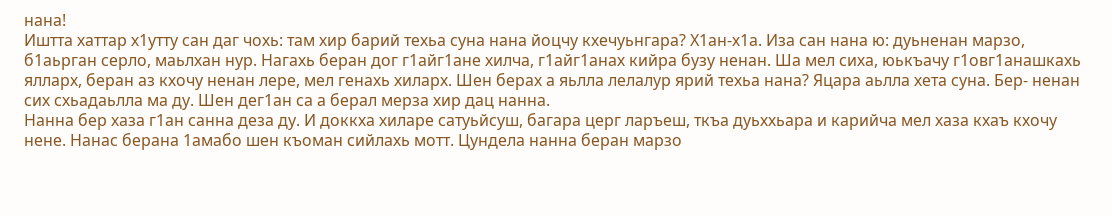нана!
Иштта хаттар х1утту сан даг чохь: там хир барий техьа суна нана йоцчу кхечуьнгара? Х1ан-х1а. Иза сан нана ю: дуьненан марзо, б1аьрган серло, маьлхан нур. Нагахь беран дог г1айг1ане хилча, г1айг1анах кийра бузу ненан. Ша мел сиха, юькъачу г1овг1анашкахь ялларх, беран аз кхочу ненан лере, мел генахь хиларх. Шен берах а яьлла лелалур ярий техьа нана? Яцара аьлла хета суна. Бер- ненан сих схьадаьлла ма ду. Шен дег1ан са а берал мерза хир дац нанна.
Нанна бер хаза г1ан санна деза ду. И доккха хиларе сатуьйсуш, багара церг ларъеш, ткъа дуьххьара и карийча мел хаза кхаъ кхочу нене. Нанас берана 1амабо шен къоман сийлахь мотт. Цундела нанна беран марзо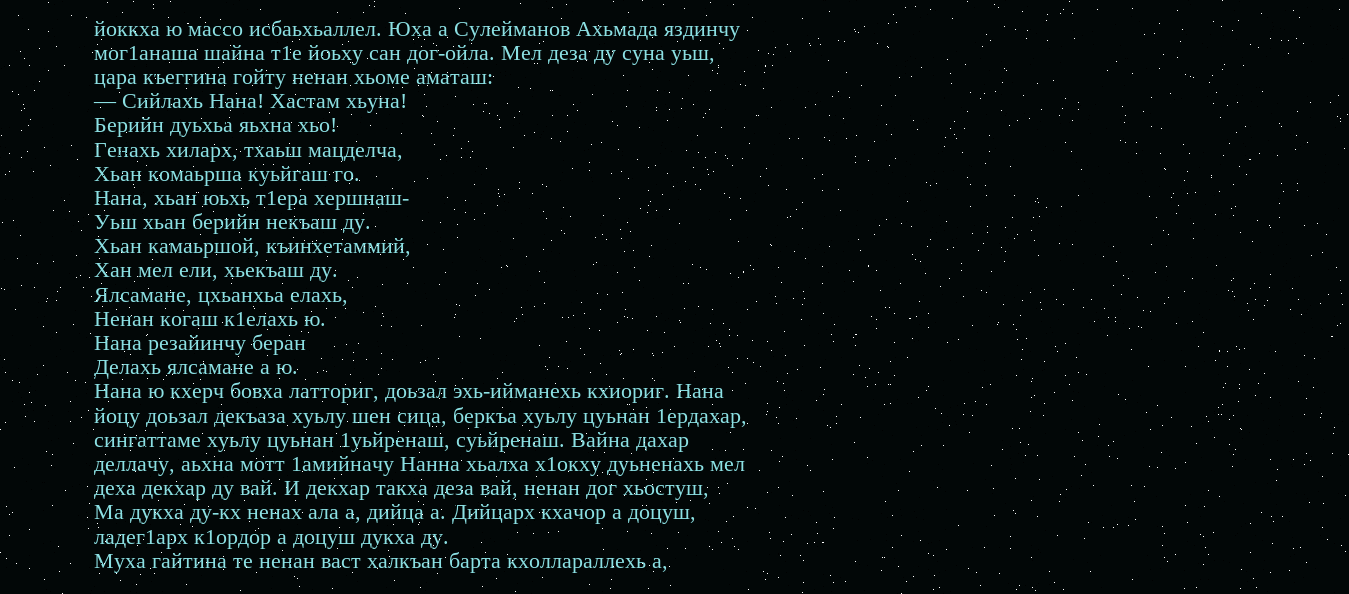йоккха ю массо исбаьхьаллел. Юха а Сулейманов Ахьмада яздинчу мог1анаша шайна т1е йоьху сан дог-ойла. Мел деза ду суна уьш, цара къеггина гойту ненан хьоме аматаш:
— Сийлахь Нана! Хастам хьуна!
Берийн дуьхьа яьхна хьо!
Генахь хиларх, тхаьш мацделча,
Хьан комаьрша куьйгаш го.
Нана, хьан юьхь т1ера хершнаш-
Уьш хьан берийн некъаш ду.
Хьан камаьршой, къинхетаммий,
Хан мел ели, хьекъаш ду.
Ялсамане, цхьанхьа елахь,
Ненан когаш к1елахь ю.
Нана резайинчу беран
Делахь ялсамане а ю.
Нана ю кхерч бовха латториг, доьзал эхь-ийманехь кхиориг. Нана йоцу доьзал декъаза хуьлу шен сица, беркъа хуьлу цуьнан 1ердахар, сингаттаме хуьлу цуьнан 1уьйренаш, суьйренаш. Вайна дахар деллачу, аьхна мотт 1амийначу Нанна хьалха х1окху дуьненахь мел деха декхар ду вай. И декхар такха деза вай, ненан дог хьостуш,
Ма дукха ду-кх ненах ала а, дийца а. Дийцарх кхачор а доцуш, ладег1арх к1ордор а доцуш дукха ду.
Муха гайтина те ненан васт халкъан барта кхоллараллехь а,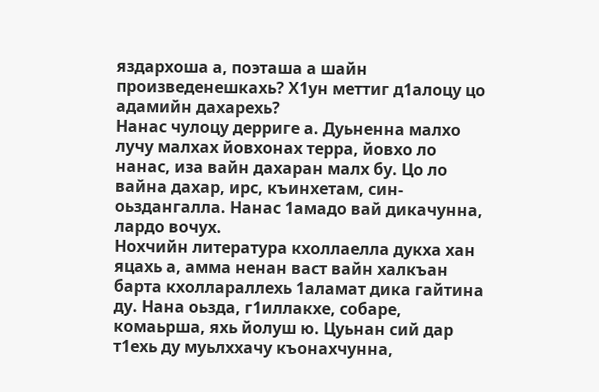яздархоша а, поэташа а шайн произведенешкахь? Х1ун меттиг д1алоцу цо адамийн дахарехь?
Нанас чулоцу дерриге а. Дуьненна малхо лучу малхах йовхонах терра, йовхо ло нанас, иза вайн дахаран малх бу. Цо ло вайна дахар, ирс, къинхетам, син-оьздангалла. Нанас 1амадо вай дикачунна, лардо вочух.
Нохчийн литература кхоллаелла дукха хан яцахь а, амма ненан васт вайн халкъан барта кхоллараллехь 1аламат дика гайтина ду. Нана оьзда, г1иллакхе, собаре, комаьрша, яхь йолуш ю. Цуьнан сий дар т1ехь ду муьлххачу къонахчунна,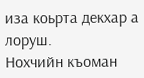иза коьрта декхар а лоруш.
Нохчийн къоман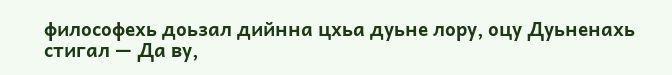философехь доьзал дийнна цхьа дуьне лору, оцу Дуьненахь стигал — Да ву,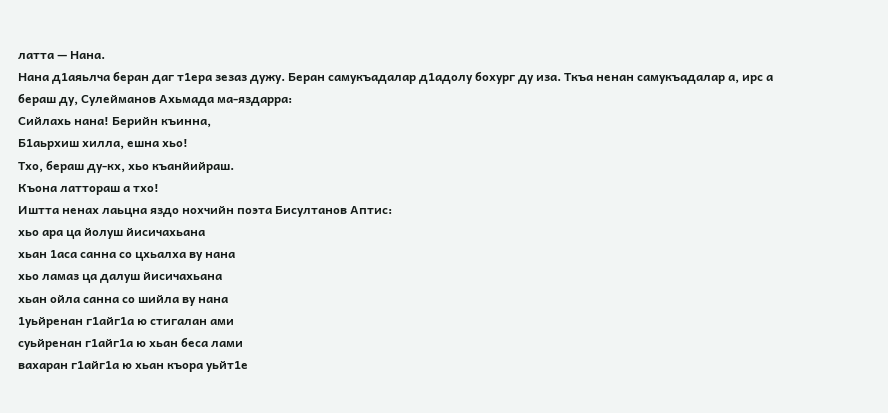латта — Нана.
Нана д1аяьлча беран даг т1ера зезаз дужу. Беран самукъадалар д1адолу бохург ду иза. Ткъа ненан самукъадалар а, ирс а бераш ду, Сулейманов Ахьмада ма-яздарра:
Сийлахь нана! Берийн къинна,
Б1аьрхиш хилла, ешна хьо!
Тхо, бераш ду-кх, хьо къанйийраш.
Къона латтораш а тхо!
Иштта ненах лаьцна яздо нохчийн поэта Бисултанов Аптис:
хьо ара ца йолуш йисичахьана
хьан 1аса санна со цхьалха ву нана
хьо ламаз ца далуш йисичахьана
хьан ойла санна со шийла ву нана
1уьйренан г1айг1а ю стигалан ами
суьйренан г1айг1а ю хьан беса лами
вахаран г1айг1а ю хьан къора уьйт1е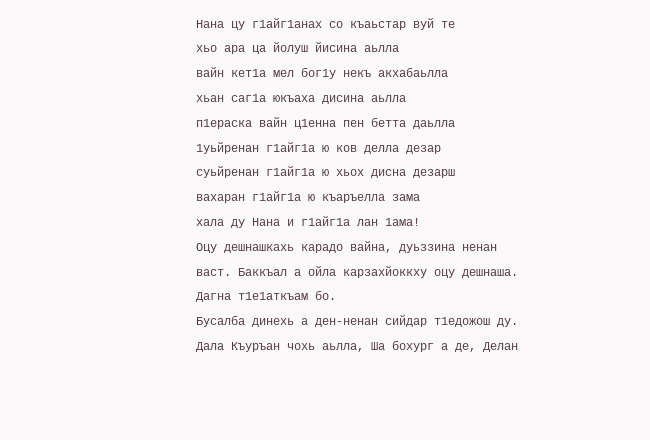Нана цу г1айг1анах со къаьстар вуй те
хьо ара ца йолуш йисина аьлла
вайн кет1а мел бог1у некъ акхабаьлла
хьан саг1а юкъаха дисина аьлла
п1ераска вайн ц1енна пен бетта даьлла
1уьйренан г1айг1а ю ков делла дезар
суьйренан г1айг1а ю хьох дисна дезарш
вахаран г1айг1а ю къаръелла зама
хала ду Нана и г1айг1а лан 1ама!
Оцу дешнашкахь карадо вайна, дуьззина ненан васт. Баккъал а ойла карзахйоккху оцу дешнаша. Дагна т1е1аткъам бо.
Бусалба динехь а ден-ненан сийдар т1едожош ду. Дала Къуръан чохь аьлла, Ша бохург а де, Делан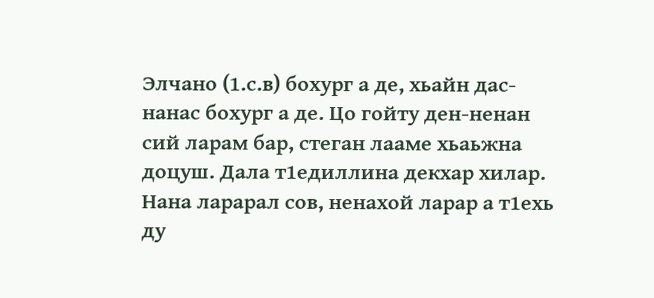Элчано (1.с.в) бохург а де, хьайн дас-нанас бохург а де. Цо гойту ден-ненан сий ларам бар, стеган лааме хьаьжна доцуш. Дала т1едиллина декхар хилар.
Нана ларарал сов, ненахой ларар а т1ехь ду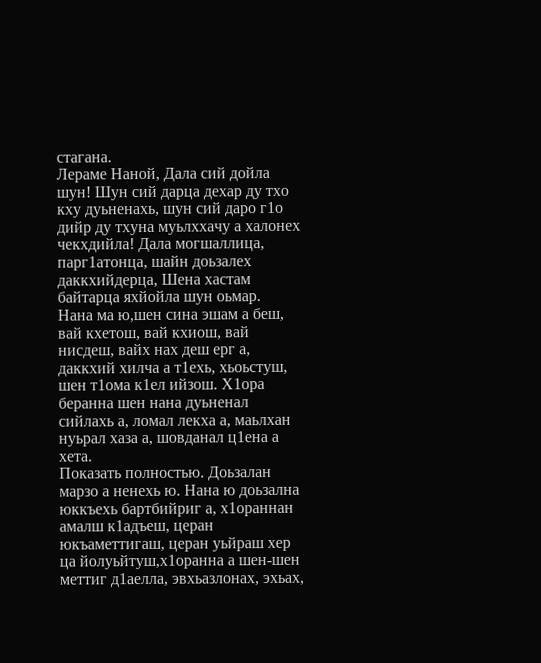стагана.
Лераме Наной, Дала сий дойла шун! Шун сий дарца дехар ду тхо кху дуьненахь, шун сий даро г1о дийр ду тхуна муьлххачу а халонех чекхдийла! Дала могшаллица, парг1атонца, шайн доьзалех даккхийдерца, Шена хастам байтарца яхйойла шун оьмар.
Нана ма ю,шен сина эшам а беш, вай кхетош, вай кхиош, вай нисдеш, вайх нах деш ерг а, даккхий хилча а т1ехь, хьоьстуш, шен т1ома к1ел ийзош. Х1ора беранна шен нана дуьненал сийлахь а, ломал лекха а, маьлхан нуьрал хаза а, шовданал ц1ена а хета.
Показать полностью. Доьзалан марзо а ненехь ю. Нана ю доьзална юккъехь бартбийриг а, х1ораннан амалш к1адъеш, церан юкъаметтигаш, церан уьйраш хер ца йолуьйтуш,х1оранна а шен-шен меттиг д1аелла, эвхьазлонах, эхьах,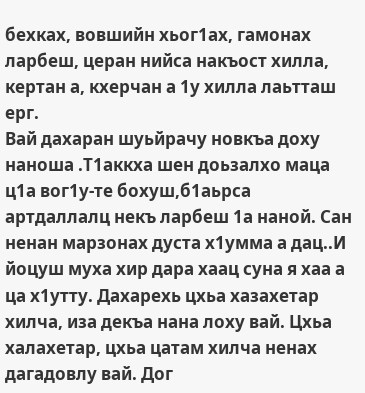бехках, вовшийн хьог1ах, гамонах ларбеш, церан нийса накъост хилла, кертан а, кхерчан а 1у хилла лаьтташ ерг.
Вай дахаран шуьйрачу новкъа доху наноша .Т1аккха шен доьзалхо маца ц1а вог1у-те бохуш,б1аьрса артдаллалц некъ ларбеш 1а наной. Сан ненан марзонах дуста х1умма а дац..И йоцуш муха хир дара хаац суна я хаа а ца х1утту. Дахарехь цхьа хазахетар хилча, иза декъа нана лоху вай. Цхьа халахетар, цхьа цатам хилча ненах дагадовлу вай. Дог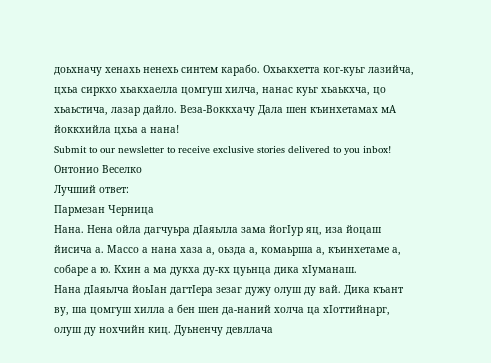доьхначу хенахь ненехь синтем карабо. Охьакхетта ког-куьг лазийча, цхьа сиркхо хьакхаелла цомгуш хилча, нанас куьг хьаькхча, цо хьаьстича, лазар дайло. Веза-Воккхачу Дала шен къинхетамах мА йоккхийла цхьа а нана!
Submit to our newsletter to receive exclusive stories delivered to you inbox!
Онтонио Веселко
Лучший ответ:
Пармезан Черница
Нана. Нена ойла дагчуьра дIаяьлла зама йогIур яц, иза йоцаш йисича а. Массо а нана хаза а, оьзда а, комаьрша а, къинхетаме а, собаре а ю. Кхин а ма дукха ду-кх цуьнца дика хIуманаш.
Нана дIаяьлча йоьIан дагтIера зезаг дужу олуш ду вай. Дика къант ву, ша цомгуш хилла а бен шен да-наний холча ца хIоттийнарг, олуш ду нохчийн киц. Дуьненчу девллача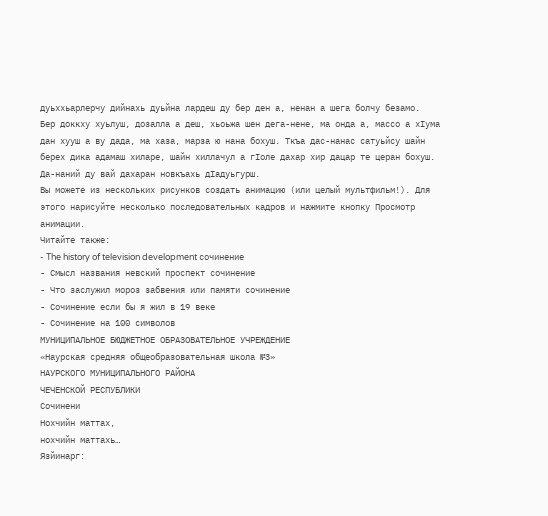дуьххьарлерчу дийнахь дуьйна лардеш ду бер ден а, ненан а шега болчу безамо.
Бер доккху хуьлуш, дозалла а деш, хьоьжа шен дега-нене, ма онда а, массо а хIума дан хууш а ву дада, ма хаза, марза ю нана бохуш. Ткъа дас-нанас сатуьйсу шайн берех дика адамаш хиларе, шайн хиллачул а гIоле дахар хир дацар те церан бохуш. Да-наний ду вай дахаран новкъахь дIадуьгурш.
Вы можете из нескольких рисунков создать анимацию (или целый мультфильм!). Для этого нарисуйте несколько последовательных кадров и нажмите кнопку Просмотр анимации.
Читайте также:
- The history of television development сочинение
- Смысл названия невский проспект сочинение
- Что заслужил мороз забвения или памяти сочинение
- Сочинение если бы я жил в 19 веке
- Сочинение на 100 символов
МУНИЦИПАЛЬНОЕ БЮДЖЕТНОЕ ОБРАЗОВАТЕЛЬНОЕ УЧРЕЖДЕНИЕ
«Наурская средняя общеобразовательная школа №3»
НАУРСКОГО МУНИЦИПАЛЬНОГО РАЙОНА
ЧЕЧЕНСКОЙ РЕСПУБЛИКИ
Сочинени
Нохчийн маттах,
нохчийн маттахь…
Язйинарг: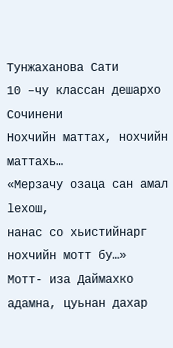Тунжаханова Сати
10 –чу классан дешархо
Сочинени
Нохчийн маттах, нохчийн маттахь…
«Мерзачу озаца сан амал lехош,
нанас со хьистийнарг нохчийн мотт бу…»
Мотт- иза Даймахко адамна, цуьнан дахар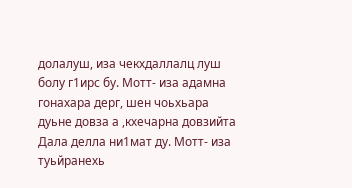долалуш, иза чекхдаллалц луш болу г1ирс бу. Мотт- иза адамна гонахара дерг, шен чоьхьара дуьне довза а ,кхечарна довзийта Дала делла ни1мат ду. Мотт- иза туьйранехь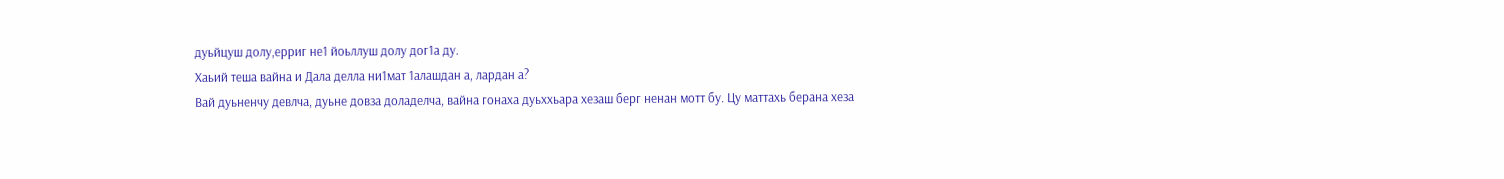дуьйцуш долу,ерриг не1 йоьллуш долу дог1а ду.
Хаьий теша вайна и Дала делла ни1мат 1алашдан а, лардан а?
Вай дуьненчу девлча, дуьне довза доладелча, вайна гонаха дуьххьара хезаш берг ненан мотт бу. Цу маттахь берана хеза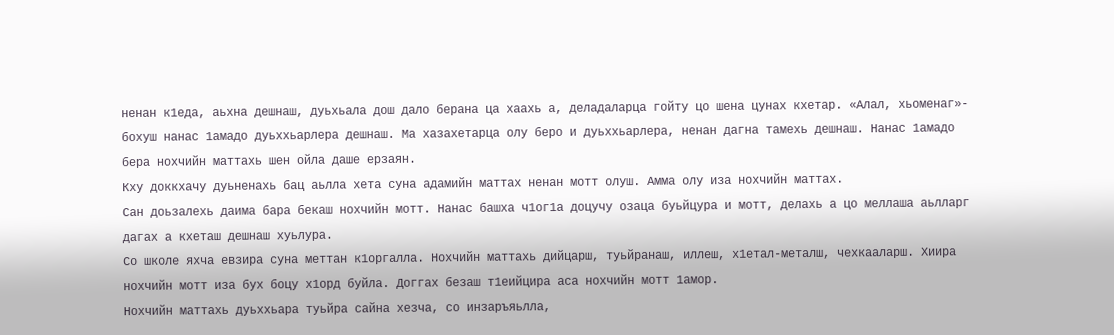ненан к1еда, аьхна дешнаш, дуьхьала дош дало берана ца хаахь а, деладаларца гойту цо шена цунах кхетар. «Алал, хьоменаг»- бохуш нанас 1амадо дуьххьарлера дешнаш. Ма хазахетарца олу беро и дуьххьарлера, ненан дагна тамехь дешнаш. Нанас 1амадо бера нохчийн маттахь шен ойла даше ерзаян.
Кху доккхачу дуьненахь бац аьлла хета суна адамийн маттах ненан мотт олуш. Амма олу иза нохчийн маттах.
Сан доьзалехь даима бара бекаш нохчийн мотт. Нанас башха ч1ог1а доцучу озаца буьйцура и мотт, делахь а цо меллаша аьлларг дагах а кхеташ дешнаш хуьлура.
Со школе яхча евзира суна меттан к1оргалла. Нохчийн маттахь дийцарш, туьйранаш, иллеш, х1етал-металш, чехкааларш. Хиира нохчийн мотт иза бух боцу х1орд буйла. Доггах безаш т1еийцира аса нохчийн мотт 1амор.
Нохчийн маттахь дуьххьара туьйра сайна хезча, со инзаръяьлла,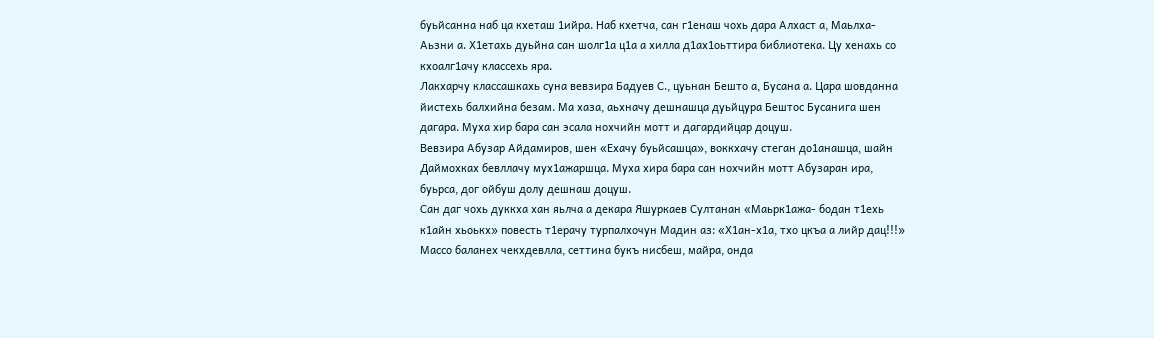буьйсанна наб ца кхеташ 1ийра. Наб кхетча, сан г1енаш чохь дара Алхаст а, Маьлха-Аьзни а. Х1етахь дуьйна сан шолг1а ц1а а хилла д1ах1оьттира библиотека. Цу хенахь со кхоалг1ачу классехь яра.
Лакхарчу классашкахь суна вевзира Бадуев С., цуьнан Бешто а, Бусана а. Цара шовданна йистехь балхийна безам. Ма хаза, аьхначу дешнашца дуьйцура Бештос Бусанига шен дагара. Муха хир бара сан эсала нохчийн мотт и дагардийцар доцуш.
Вевзира Абузар Айдамиров, шен «Ехачу буьйсашца», воккхачу стеган до1анашца, шайн Даймохках бевллачу мух1ажаршца. Муха хира бара сан нохчийн мотт Абузаран ира, буьрса, дог ойбуш долу дешнаш доцуш.
Сан даг чохь дуккха хан яьлча а декара Яшуркаев Султанан «Маьрк1ажа- бодан т1ехь к1айн хьоькх» повесть т1ерачу турпалхочун Мадин аз: «Х1ан-х1а, тхо цкъа а лийр дац!!!» Массо баланех чекхдевлла, сеттина букъ нисбеш, майра, онда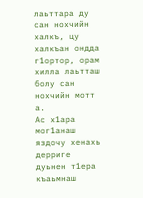лаьттара ду сан нохчийн халкъ, цу халкъан ондда г1ортор, орам хилла лаьтташ болу сан нохчийн мотт а.
Ас х1ара мог1анаш яздочу хенахь дерриге дуьнен т1ера къаьмнаш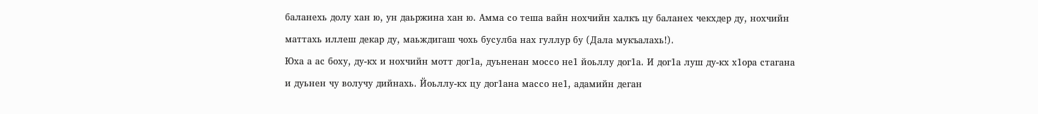баланехь долу хан ю, ун даьржина хан ю. Амма со теша вайн нохчийн халкъ цу баланех чекхдер ду, нохчийн маттахь иллеш декар ду, маьждигаш чохь бусулба нах гуллур бу (Дала мукъалахь!).
Юха а ас боху, ду-кх и нохчийн мотт дог1а, дуьненан моссо не1 йоьллу дог1а. И дог1а луш ду-кх х1ора стагана и дуьнен чу волучу дийнахь. Йоьллу-кх цу дог1ана массо не1, адамийн деган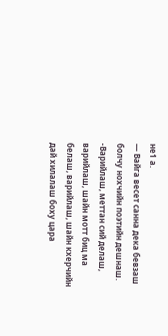не1 а.
— Вайга весет санна дека бевзаш болчу нохчийн поэтийн дешнаш.
-Варийлаш, меттан сий делаш, варийлаш, шайн мотт биц ма белаш, варийлаш, шайн кхерчийн дай хилалаш боху цара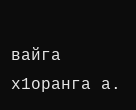вайга х1оранга а.